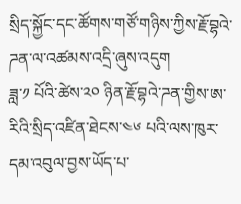སྲིད་སྐྱོང་དང་ཚོགས་གཙོ་གཉིས་ཀྱིས་རྗོ་བྷའེ་ཌན་ལ་འཚམས་འདྲི་ཞུས་འདུག
ཟླ་༡ པོའི་ཚེས་༢༠ ཉིན་རྗོ་བྷའེ་ཌན་གྱིས་ཨ་རིའི་སྲིད་འཛིན་ཐེངས་༤༦ པའི་ལས་ཁུར་དམ་འབུལ་བྱས་ཡོད་པ་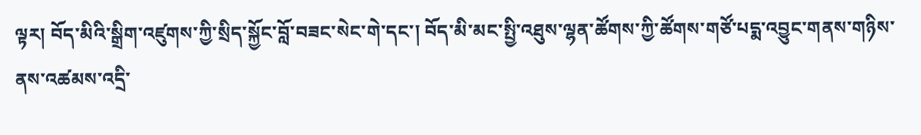ལྟར། བོད་མིའི་སྒྲིག་འཛུགས་ཀྱི་སྲིད་སྐྱོང་བློ་བཟང་སེང་གེ་དང་། བོད་མི་མང་སྤྱི་འཐུས་ལྷན་ཚོགས་ཀྱི་ཚོགས་གཙོ་པདྨ་འབྱུང་གནས་གཉིས་ནས་འཚམས་འདྲི་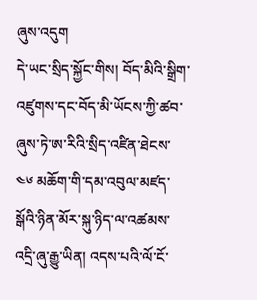ཞུས་འདུག
དེ་ཡང་སྲིད་སྐྱོང་གིས། བོད་མིའི་སྒྲིག་འཛུགས་དང་བོད་མི་ཡོངས་ཀྱི་ཚབ་ཞུས་ཏེ་ཨ་རིའི་སྲིད་འཛིན་ཐེངས་ ༤༦ མཆོག་གི་དམ་འབུལ་མཛད་སྒོའི་ཉིན་མོར་སྐུ་ཉིད་ལ་འཚམས་འདྲི་ཞུ་རྒྱུ་ཡིན། འདས་པའི་ལོ་ངོ་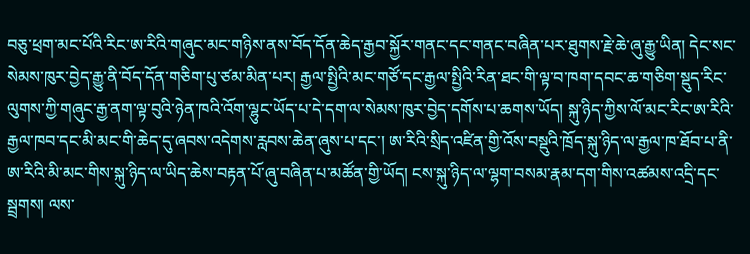བཅུ་ཕྲག་མང་པོའི་རིང་ཨ་རིའི་གཞུང་མང་གཉིས་ནས་བོད་དོན་ཆེད་རྒྱབ་སྐྱོར་གནང་དང་གནང་བཞིན་པར་ཐུགས་རྗེ་ཆེ་ཞུ་རྒྱུ་ཡིན། དེང་སང་སེམས་ཁུར་བྱེད་རྒྱུ་ནི་བོད་དོན་གཅིག་པུ་ཙམ་མིན་པར། རྒྱལ་སྤྱིའི་མང་གཙོ་དང་རྒྱལ་སྤྱིའི་རིན་ཐང་གི་ལྟ་བ་ཁག་དབང་ཆ་གཅིག་སྡུད་རིང་ལུགས་ཀྱི་གཞུང་རྒྱ་ནག་ལྟ་བུའི་ཉེན་ཁའི་འོག་ལྷུང་ཡོད་པ་དེ་དག་ལ་སེམས་ཁུར་བྱེད་དགོས་པ་ཆགས་ཡོད། སྐུ་ཉིད་ཀྱིས་ལོ་མང་རིང་ཨ་རིའི་རྒྱལ་ཁབ་དང་མི་མང་གི་ཆེད་དུ་ཞབས་འདེགས་རླབས་ཆེན་ཞུས་པ་དང་། ཨ་རིའི་སྲིད་འཛིན་གྱི་འོས་བསྡུའི་ཁྲོད་སྐུ་ཉིད་ལ་རྒྱལ་ཁ་ཐོབ་པ་ནི་ཨ་རིའི་མི་མང་གིས་སྐུ་ཉིད་ལ་ཡིད་ཆེས་བརྟན་པོ་ཞུ་བཞིན་པ་མཚོན་གྱི་ཡོད། ངས་སྐུ་ཉིད་ལ་ལྷག་བསམ་རྣམ་དག་གིས་འཚམས་འདྲི་དང་སྦྲགས། ལས་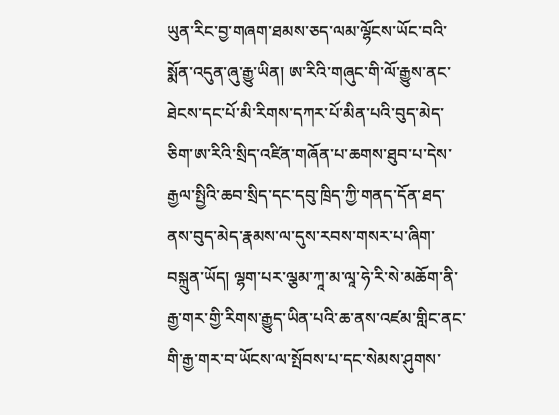ཡུན་རིང་བྱ་གཞག་ཐམས་ཅད་ལམ་ལྷོངས་ཡོང་བའི་སྨོན་འདུན་ཞུ་རྒྱུ་ཡིན། ཨ་རིའི་གཞུང་གི་ལོ་རྒྱུས་ནང་ཐེངས་དང་པོ་མི་རིགས་དཀར་པོ་མིན་པའི་བུད་མེད་ཅིག་ཨ་རིའི་སྲིད་འཛིན་གཞོན་པ་ཆགས་ཐུབ་པ་དེས་རྒྱལ་སྤྱིའི་ཆབ་སྲིད་དང་དབུ་ཁྲིད་ཀྱི་གནད་དོན་ཐད་ནས་བུད་མེད་རྣམས་ལ་དུས་རབས་གསར་པ་ཞིག་བསྐྲུན་ཡོད། ལྷག་པར་ལྕམ་ཀཱ་མ་ལཱ་ཧེ་རི་སེ་མཆོག་ནི་རྒྱ་གར་གྱི་རིགས་རྒྱུད་ཡིན་པའི་ཆ་ནས་འཛམ་གླིང་ནང་གི་རྒྱ་གར་བ་ཡོངས་ལ་སྤོབས་པ་དང་སེམས་ཤུགས་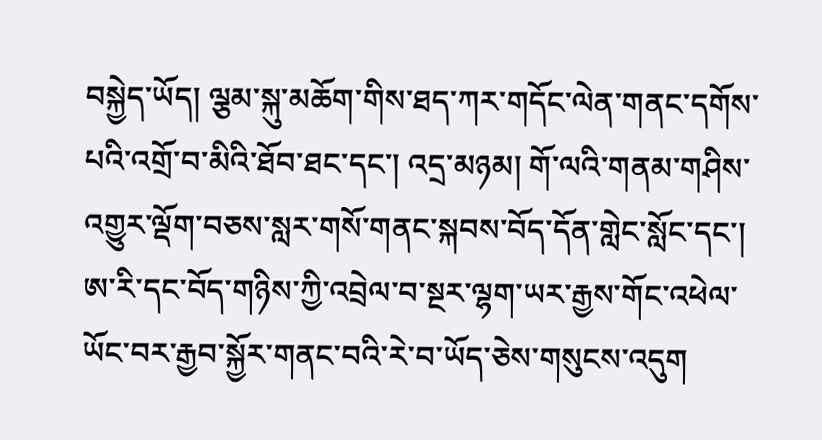བསྐྱེད་ཡོད། ལྕམ་སྐུ་མཆོག་གིས་ཐད་ཀར་གདོང་ལེན་གནང་དགོས་པའི་འགྲོ་བ་མིའི་ཐོབ་ཐང་དང་། འདྲ་མཉམ། གོ་ལའི་གནམ་གཤིས་འགྱུར་ལྡོག་བཅས་སླར་གསོ་གནང་སྐབས་བོད་དོན་གླེང་སློང་དང་། ཨ་རི་དང་བོད་གཉིས་ཀྱི་འབྲེལ་བ་སྔར་ལྷག་ཡར་རྒྱས་གོང་འཕེལ་ཡོང་བར་རྒྱབ་སྐྱོར་གནང་བའི་རེ་བ་ཡོད་ཅེས་གསུངས་འདུག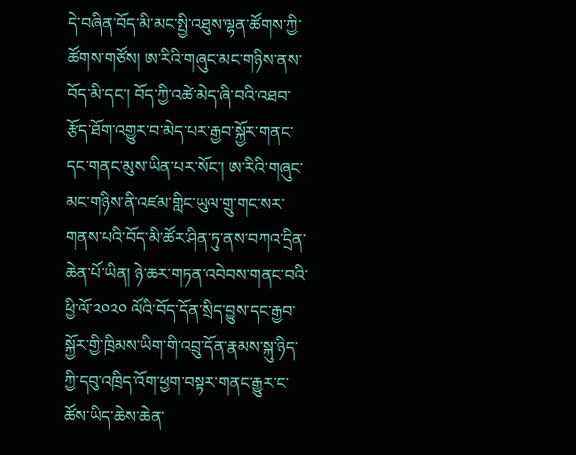དེ་བཞིན་བོད་མི་མང་སྤྱི་འཐུས་ལྷན་ཚོགས་ཀྱི་ཚོགས་གཙོས། ཨ་རིའི་གཞུང་མང་གཉིས་ནས་བོད་མི་དང་། བོད་ཀྱི་འཚེ་མེད་ཞི་བའི་འཐབ་རྩོད་ཐོག་འགྱུར་བ་མེད་པར་རྒྱབ་སྐྱོར་གནང་དང་གནང་མུས་ཡིན་པར་སོང་། ཨ་རིའི་གཞུང་མང་གཉིས་ནི་འཛམ་གླིང་ཡུལ་གྲུ་གང་སར་གནས་པའི་བོད་མི་ཚོར་ཤིན་ཏུ་ནས་བཀའ་དྲིན་ཆེན་པོ་ཡིན། ཉེ་ཆར་གཏན་འབེབས་གནང་བའི་ཕྱི་ལོ་༢༠༢༠ ལོའི་བོད་དོན་སྲིད་བྱུས་དང་རྒྱབ་སྐྱོར་གྱི་ཁྲིམས་ཡིག་གི་འབྲུ་དོན་རྣམས་སྐུ་ཉིད་ཀྱི་དབུ་འཁྲིད་འོག་ཕྱག་བསྟར་གནང་རྒྱུར་ང་ཚོས་ཡིད་ཆེས་ཆེན་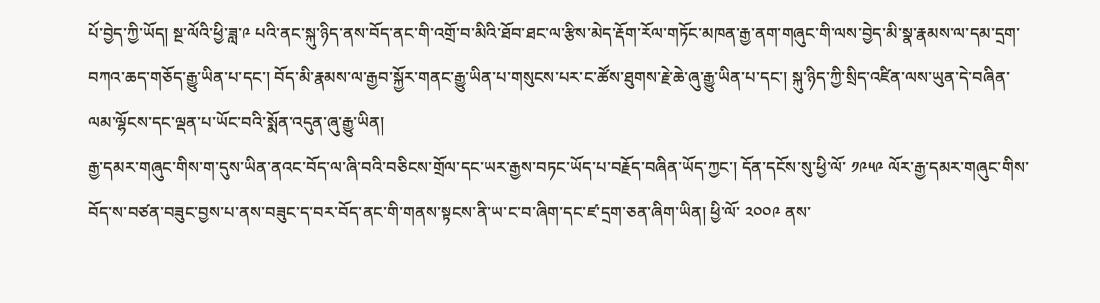པོ་བྱེད་ཀྱི་ཡོད། སྔ་ལོའི་ཕྱི་ཟླ་༩ པའི་ནང་སྐུ་ཉིད་ནས་བོད་ནང་གི་འགྲོ་བ་མིའི་ཐོབ་ཐང་ལ་རྩིས་མེད་རྡོག་རོལ་གཏོང་མཁན་རྒྱ་ནག་གཞུང་གི་ལས་བྱེད་མི་སྣ་རྣམས་ལ་དམ་དྲག་བཀའ་ཆད་གཅོད་རྒྱུ་ཡིན་པ་དང་། བོད་མི་རྣམས་ལ་རྒྱབ་སྐྱོར་གནང་རྒྱུ་ཡིན་པ་གསུངས་པར་ང་ཚོས་ཐུགས་རྗེ་ཆེ་ཞུ་རྒྱུ་ཡིན་པ་དང་། སྐུ་ཉིད་ཀྱི་སྲིད་འཛིན་ལས་ཡུན་དེ་བཞིན་ལམ་ལྷོངས་དང་ལྡན་པ་ཡོང་བའི་སྨོན་འདུན་ཞུ་རྒྱུ་ཡིན།
རྒྱ་དམར་གཞུང་གིས་ག་དུས་ཡིན་ནའང་བོད་ལ་ཞི་བའི་བཅིངས་གྲོལ་དང་ཡར་རྒྱས་བཏང་ཡོད་པ་བརྗོད་བཞིན་ཡོད་ཀྱང་། དོན་དངོས་སུ་ཕྱི་ལོ་ ༡༩༥༩ ལོར་རྒྱ་དམར་གཞུང་གིས་བོད་ས་བཙན་བཟུང་བྱས་པ་ནས་བཟུང་ད་བར་བོད་ནང་གི་གནས་སྟངས་ནི་ཡ་ང་བ་ཞིག་དང་ཛ་དྲག་ཅན་ཞིག་ཡིན། ཕྱི་ལོ་ ༢༠༠༩ ནས་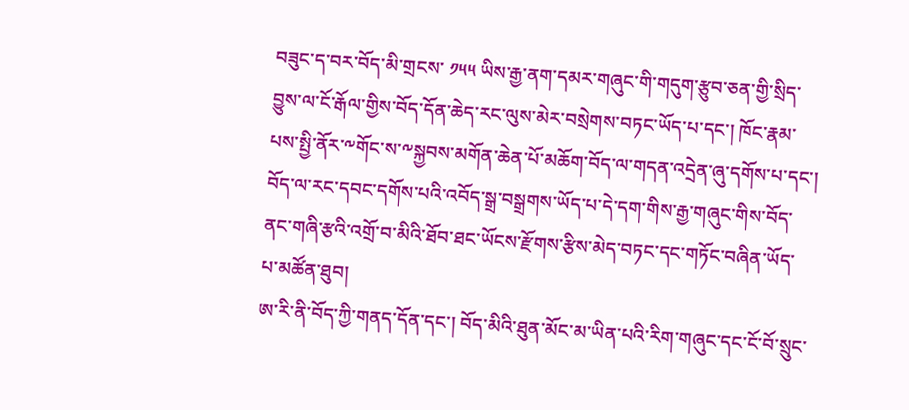བཟུང་ད་བར་བོད་མི་གྲངས་ ༡༥༥ ཡིས་རྒྱ་ནག་དམར་གཞུང་གི་གདུག་རྩུབ་ཅན་གྱི་སྲིད་བྱུས་ལ་ངོ་རྒོལ་གྱིས་བོད་དོན་ཆེད་རང་ལུས་མེར་བསྲེགས་བཏང་ཡོད་པ་དང་། ཁོང་རྣམ་པས་སྤྱི་ནོར་༸གོང་ས་༸སྐྱབས་མགོན་ཆེན་པོ་མཆོག་བོད་ལ་གདན་འདྲེན་ཞུ་དགོས་པ་དང་། བོད་ལ་རང་དབང་དགོས་པའི་འབོད་སྒྲ་བསྒྲགས་ཡོད་པ་དེ་དག་གིས་རྒྱ་གཞུང་གིས་བོད་ནང་གཞི་རྩའི་འགྲོ་བ་མིའི་ཐོབ་ཐང་ཡོངས་རྫོགས་རྩིས་མེད་བཏང་དང་གཏོང་བཞིན་ཡོད་པ་མཚོན་ཐུབ།
ཨ་རི་ནི་བོད་ཀྱི་གནད་དོན་དང་། བོད་མིའི་ཐུན་མོང་མ་ཡིན་པའི་རིག་གཞུང་དང་ངོ་བོ་སྲུང་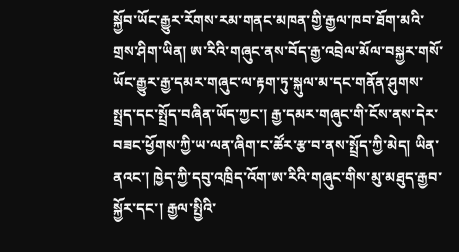སྐྱོབ་ཡོང་རྒྱུར་རོགས་རམ་གནང་མཁན་གྱི་རྒྱལ་ཁབ་ཐོག་མའི་གྲས་ཤིག་ཡིན། ཨ་རིའི་གཞུང་ནས་བོད་རྒྱ་འབྲེལ་མོལ་བསྐྱར་གསོ་ཡོང་རྒྱུར་རྒྱ་དམར་གཞུང་ལ་རྟག་ཏུ་སྐུལ་མ་དང་གནོན་ཤུགས་སྤྲད་དང་སྤྲོད་བཞིན་ཡོད་ཀྱང་། རྒྱ་དམར་གཞུང་གི་ངོས་ནས་དེར་བཟང་ཕྱོགས་ཀྱི་ཡ་ལན་ཞིག་ང་ཚོར་རྩ་བ་ནས་སྤྲོད་ཀྱི་མེད། ཡིན་ནའང་། ཁྱེད་ཀྱི་དབུ་འཁྲིད་འོག་ཨ་རིའི་གཞུང་གིས་མུ་མཐུད་རྒྱབ་སྐྱོར་དང་། རྒྱལ་སྤྱིའི་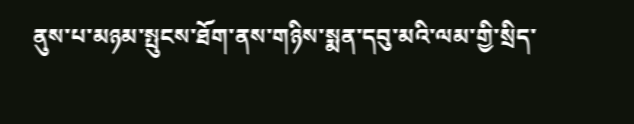ནུས་པ་མཉམ་སྤུངས་ཐོག་ནས་གཉིས་སྨན་དབུ་མའི་ལམ་གྱི་སྲིད་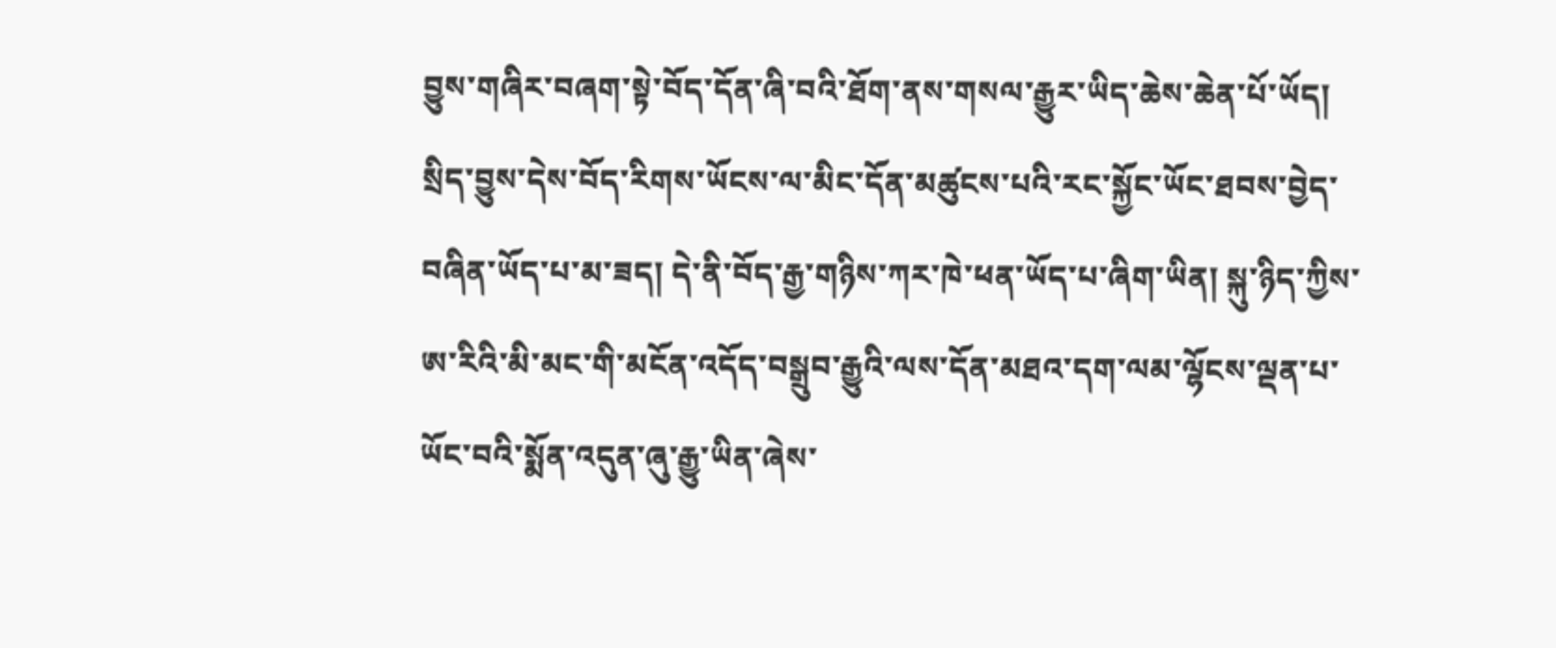བྱུས་གཞིར་བཞག་སྟེ་བོད་དོན་ཞི་བའི་ཐོག་ནས་གསལ་རྒྱུར་ཡིད་ཆེས་ཆེན་པོ་ཡོད། སྲིད་བྱུས་དེས་བོད་རིགས་ཡོངས་ལ་མིང་དོན་མཚུངས་པའི་རང་སྐྱོང་ཡོང་ཐབས་བྱེད་བཞིན་ཡོད་པ་མ་ཟད། དེ་ནི་བོད་རྒྱ་གཉིས་ཀར་ཁེ་ཕན་ཡོད་པ་ཞིག་ཡིན། སྐུ་ཉིད་ཀྱིས་ཨ་རིའི་མི་མང་གི་མངོན་འདོད་བསྒྲུབ་རྒྱུའི་ལས་དོན་མཐའ་དག་ལམ་ལྷོངས་ལྡན་པ་ཡོང་བའི་སྨོན་འདུན་ཞུ་རྒྱུ་ཡིན་ཞེས་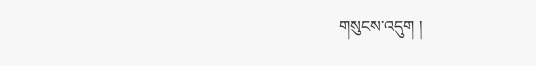གསུངས་འདུག །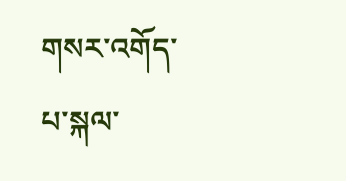གསར་འགོད་པ་སྐལ་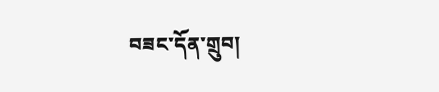བཟང་དོན་གྲུབ།